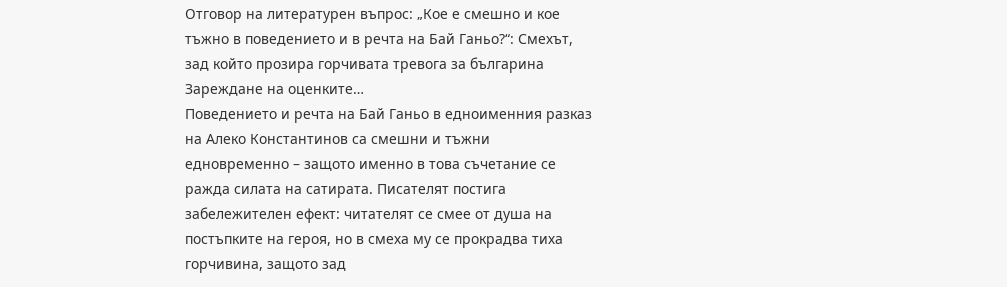Отговор на литературен въпрос: „Кое е смешно и кое тъжно в поведението и в речта на Бай Ганьо?“: Смехът, зад който прозира горчивата тревога за българина
Зареждане на оценките…
Поведението и речта на Бай Ганьо в едноименния разказ на Алеко Константинов са смешни и тъжни едновременно – защото именно в това съчетание се ражда силата на сатирата. Писателят постига забележителен ефект: читателят се смее от душа на постъпките на героя, но в смеха му се прокрадва тиха горчивина, защото зад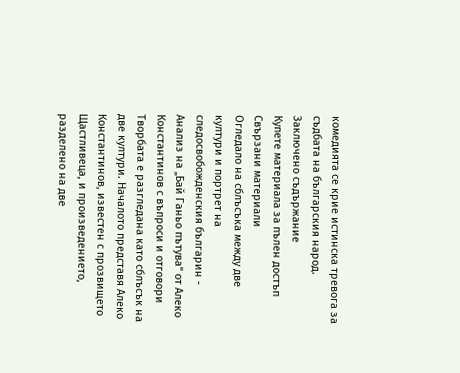комедията се крие истинска тревога за съдбата на българския народ.
Заключено съдържание
Купете материала за пълен достъп
Свързани материали
Огледало на сблъсъка между две култури и портрет на следосвобожденския българин - Анализ на „Бай Ганьо пътува“ от Алеко Константинов с въпроси и отговори
Творбата е разгледана като сблъсък на две култури. Началото представя Алеко Константинов, известен с прозвището Щастливеца, и произведението, разделено на две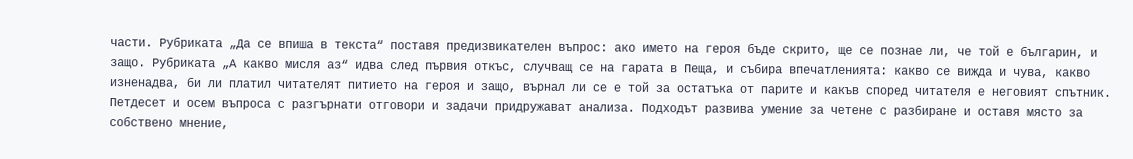части. Рубриката „Да се впиша в текста“ поставя предизвикателен въпрос: ако името на героя бъде скрито, ще се познае ли, че той е българин, и защо. Рубриката „А какво мисля аз“ идва след първия откъс, случващ се на гарата в Пеща, и събира впечатленията: какво се вижда и чува, какво изненадва, би ли платил читателят питието на героя и защо, върнал ли се е той за остатъка от парите и какъв според читателя е неговият спътник. Петдесет и осем въпроса с разгърнати отговори и задачи придружават анализа. Подходът развива умение за четене с разбиране и оставя място за собствено мнение,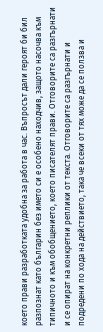което прави разработката удобна за работа в час. Въпросът дали героят би бил разпознат като българин без името си е особено находчив, защото насочва към типичното и към обобщението, което писателят прави. Отговорите са разгърнати и се опират на конкретни реплики от текста. Отговорите са разгърнати и подредени по хода на действието, така че всеки от тях може да се ползва и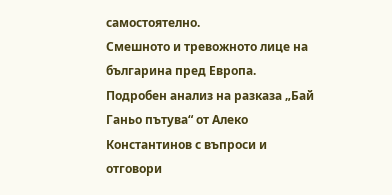самостоятелно.
Смешното и тревожното лице на българина пред Европа. Подробен анализ на разказа „Бай Ганьо пътува“ от Алеко Константинов с въпроси и отговори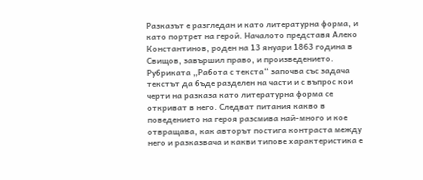Разказът е разгледан и като литературна форма, и като портрет на герой. Началото представя Алеко Константинов, роден на 13 януари 1863 година в Свищов, завършил право, и произведението. Рубриката „Работа с текста“ започва със задача текстът да бъде разделен на части и с въпрос кои черти на разказа като литературна форма се откриват в него. Следват питания какво в поведението на героя разсмива най-много и кое отвращава, как авторът постига контраста между него и разказвача и какви типове характеристика е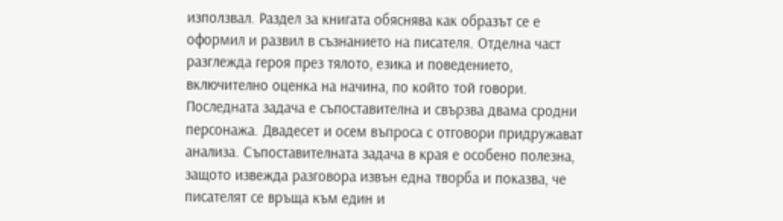използвал. Раздел за книгата обяснява как образът се е оформил и развил в съзнанието на писателя. Отделна част разглежда героя през тялото, езика и поведението, включително оценка на начина, по който той говори. Последната задача е съпоставителна и свързва двама сродни персонажа. Двадесет и осем въпроса с отговори придружават анализа. Съпоставителната задача в края е особено полезна, защото извежда разговора извън една творба и показва, че писателят се връща към един и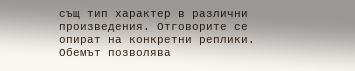същ тип характер в различни произведения. Отговорите се опират на конкретни реплики. Обемът позволява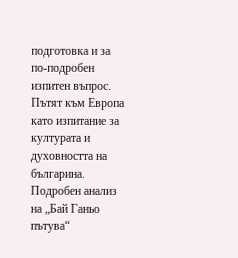подготовка и за по-подробен изпитен въпрос.
Пътят към Европа като изпитание за културата и духовността на българина. Подробен анализ на „Бай Ганьо пътува“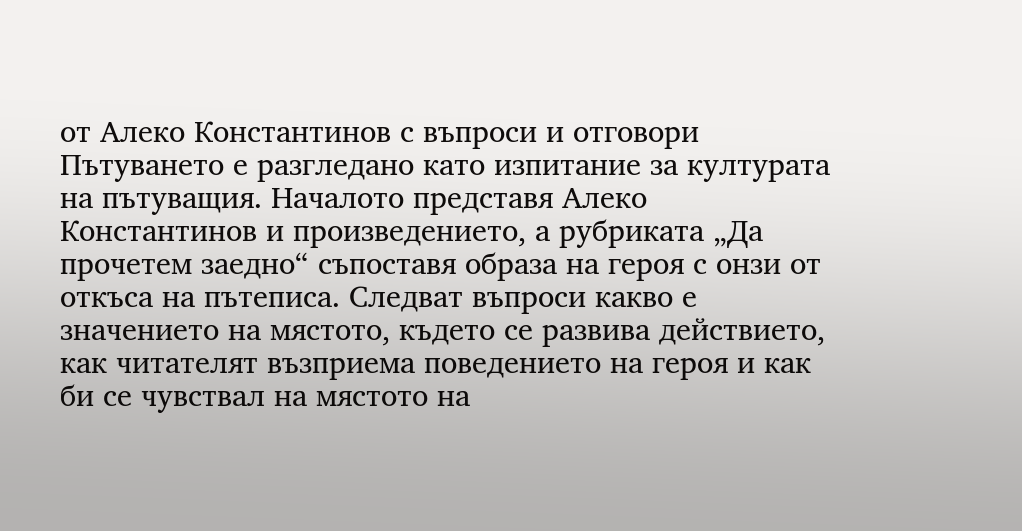от Алеко Константинов с въпроси и отговори
Пътуването е разгледано като изпитание за културата на пътуващия. Началото представя Алеко Константинов и произведението, а рубриката „Да прочетем заедно“ съпоставя образа на героя с онзи от откъса на пътеписа. Следват въпроси какво е значението на мястото, където се развива действието, как читателят възприема поведението на героя и как би се чувствал на мястото на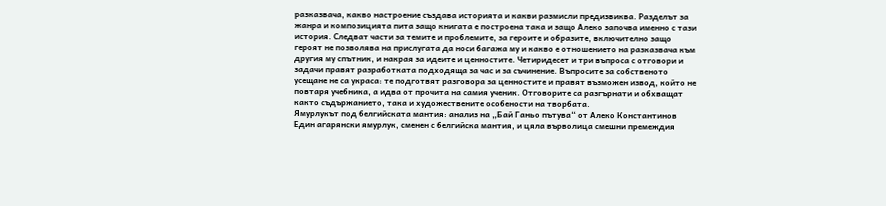разказвача, какво настроение създава историята и какви размисли предизвиква. Разделът за жанра и композицията пита защо книгата е построена така и защо Алеко започва именно с тази история. Следват части за темите и проблемите, за героите и образите, включително защо героят не позволява на прислугата да носи багажа му и какво е отношението на разказвача към другия му спътник, и накрая за идеите и ценностите. Четиридесет и три въпроса с отговори и задачи правят разработката подходяща за час и за съчинение. Въпросите за собственото усещане не са украса: те подготвят разговора за ценностите и правят възможен извод, който не повтаря учебника, а идва от прочита на самия ученик. Отговорите са разгърнати и обхващат както съдържанието, така и художествените особености на творбата.
Ямурлукът под белгийската мантия: анализ на „Бай Ганьо пътува“ от Алеко Константинов
Един агарянски ямурлук, сменен с белгийска мантия, и цяла върволица смешни премеждия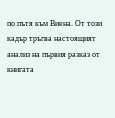по пътя към Виена. От този кадър тръгва настоящият анализ на първия разказ от книгата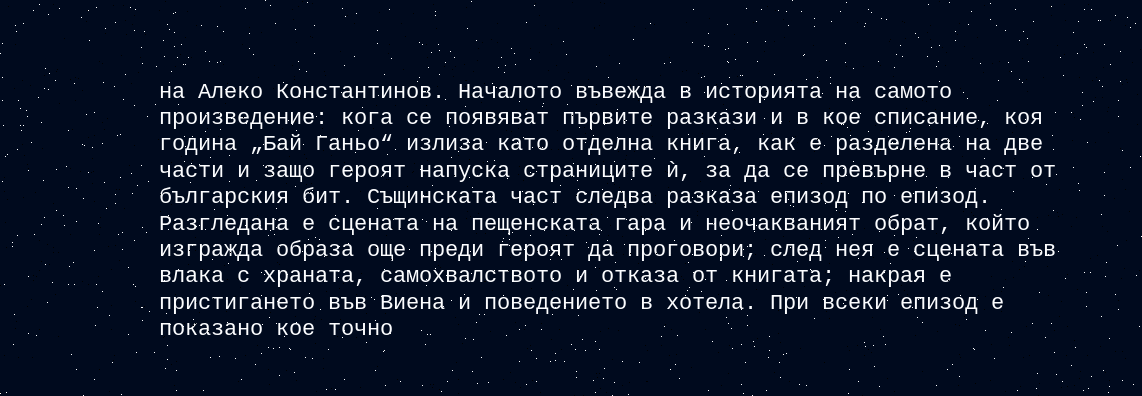на Алеко Константинов. Началото въвежда в историята на самото произведение: кога се появяват първите разкази и в кое списание, коя година „Бай Ганьо“ излиза като отделна книга, как е разделена на две части и защо героят напуска страниците ѝ, за да се превърне в част от българския бит. Същинската част следва разказа епизод по епизод. Разгледана е сцената на пещенската гара и неочакваният обрат, който изгражда образа още преди героят да проговори; след нея е сцената във влака с храната, самохвалството и отказа от книгата; накрая е пристигането във Виена и поведението в хотела. При всеки епизод е показано кое точно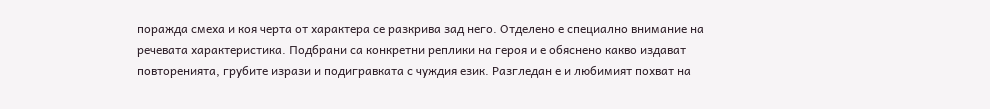поражда смеха и коя черта от характера се разкрива зад него. Отделено е специално внимание на речевата характеристика. Подбрани са конкретни реплики на героя и е обяснено какво издават повторенията, грубите изрази и подигравката с чуждия език. Разгледан е и любимият похват на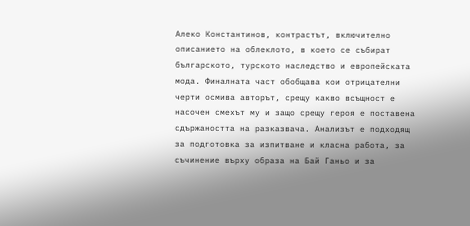Алеко Константинов, контрастът, включително описанието на облеклото, в което се събират българското, турското наследство и европейската мода. Финалната част обобщава кои отрицателни черти осмива авторът, срещу какво всъщност е насочен смехът му и защо срещу героя е поставена сдържаността на разказвача. Анализът е подходящ за подготовка за изпитване и класна работа, за съчинение върху образа на Бай Ганьо и за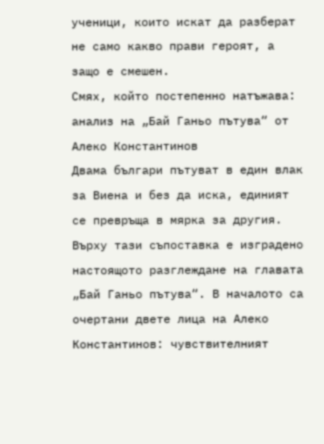ученици, които искат да разберат не само какво прави героят, а защо е смешен.
Смях, който постепенно натъжава: анализ на „Бай Ганьо пътува“ от Алеко Константинов
Двама българи пътуват в един влак за Виена и без да иска, единият се превръща в мярка за другия. Върху тази съпоставка е изградено настоящото разглеждане на главата „Бай Ганьо пътува“. В началото са очертани двете лица на Алеко Константинов: чувствителният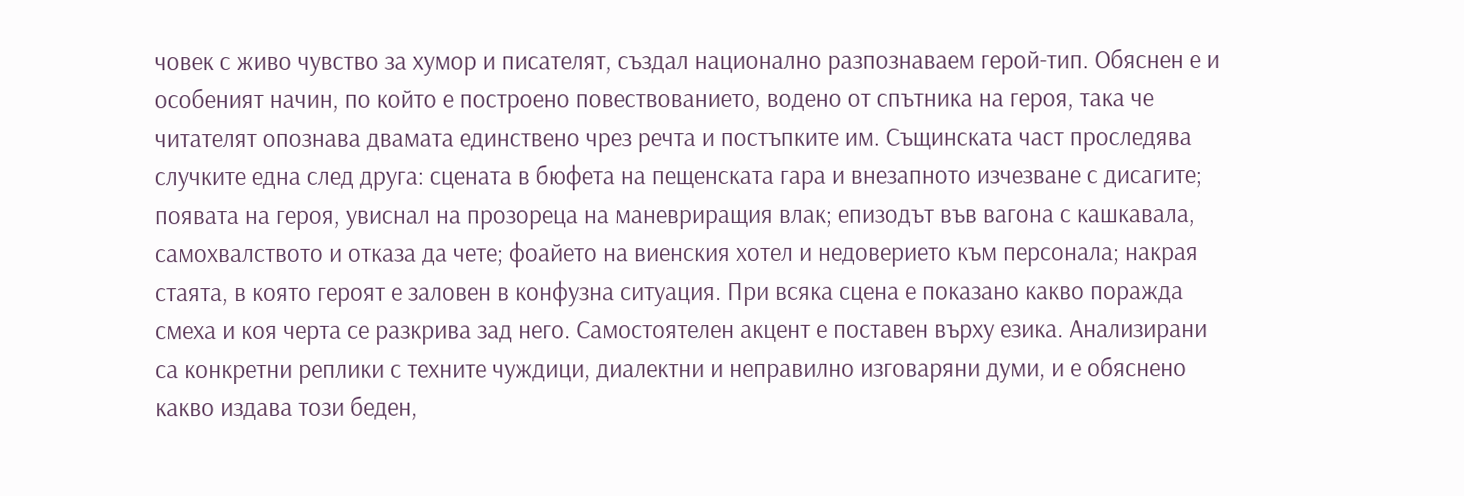човек с живо чувство за хумор и писателят, създал национално разпознаваем герой-тип. Обяснен е и особеният начин, по който е построено повествованието, водено от спътника на героя, така че читателят опознава двамата единствено чрез речта и постъпките им. Същинската част проследява случките една след друга: сцената в бюфета на пещенската гара и внезапното изчезване с дисагите; появата на героя, увиснал на прозореца на маневриращия влак; епизодът във вагона с кашкавала, самохвалството и отказа да чете; фоайето на виенския хотел и недоверието към персонала; накрая стаята, в която героят е заловен в конфузна ситуация. При всяка сцена е показано какво поражда смеха и коя черта се разкрива зад него. Самостоятелен акцент е поставен върху езика. Анализирани са конкретни реплики с техните чуждици, диалектни и неправилно изговаряни думи, и е обяснено какво издава този беден,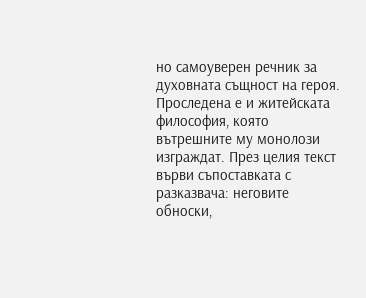но самоуверен речник за духовната същност на героя. Проследена е и житейската философия, която вътрешните му монолози изграждат. През целия текст върви съпоставката с разказвача: неговите обноски,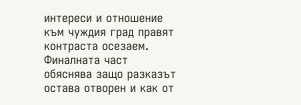интереси и отношение към чуждия град правят контраста осезаем. Финалната част обяснява защо разказът остава отворен и как от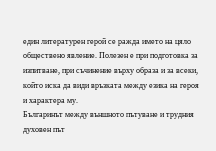един литературен герой се ражда името на цяло обществено явление. Полезен е при подготовка за изпитване, при съчинение върху образа и за всеки, който иска да види връзката между езика на героя и характера му.
Българинът между външното пътуване и трудния духовен път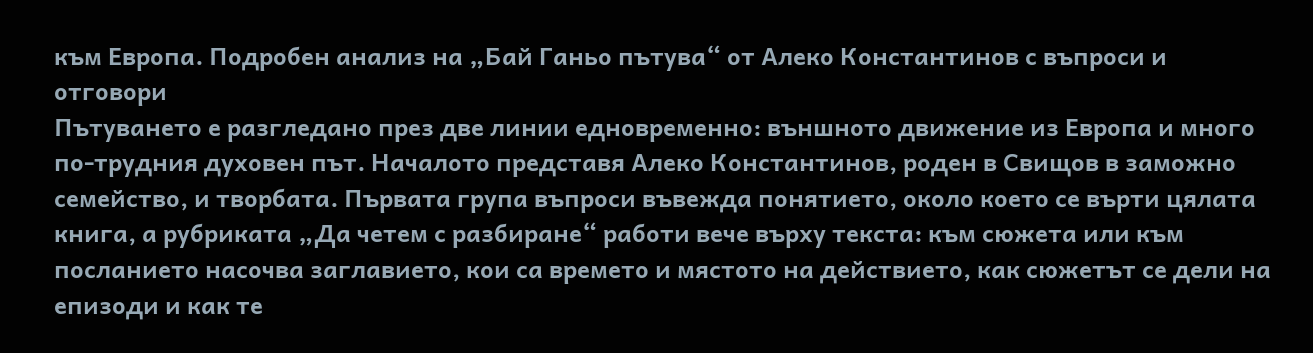към Европа. Подробен анализ на „Бай Ганьо пътува“ от Алеко Константинов с въпроси и отговори
Пътуването е разгледано през две линии едновременно: външното движение из Европа и много по-трудния духовен път. Началото представя Алеко Константинов, роден в Свищов в заможно семейство, и творбата. Първата група въпроси въвежда понятието, около което се върти цялата книга, а рубриката „Да четем с разбиране“ работи вече върху текста: към сюжета или към посланието насочва заглавието, кои са времето и мястото на действието, как сюжетът се дели на епизоди и как те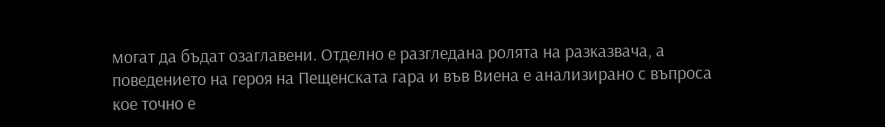могат да бъдат озаглавени. Отделно е разгледана ролята на разказвача, а поведението на героя на Пещенската гара и във Виена е анализирано с въпроса кое точно е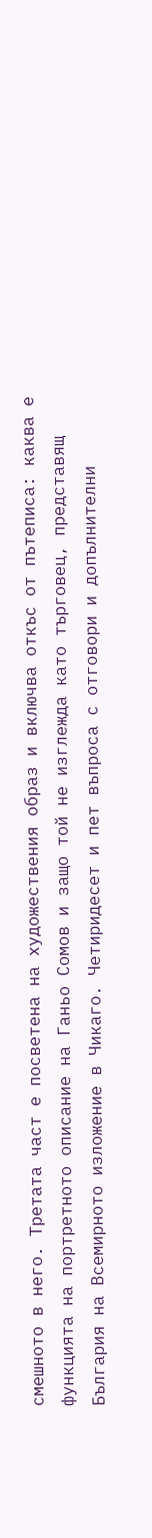смешното в него. Третата част е посветена на художествения образ и включва откъс от пътеписа: каква е функцията на портретното описание на Ганьо Сомов и защо той не изглежда като търговец, представящ България на Всемирното изложение в Чикаго. Четиридесет и пет въпроса с отговори и допълнителни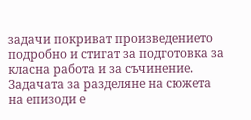задачи покриват произведението подробно и стигат за подготовка за класна работа и за съчинение. Задачата за разделяне на сюжета на епизоди е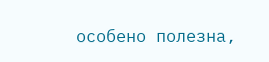особено полезна,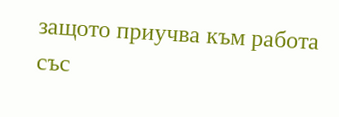защото приучва към работа със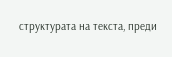структурата на текста, преди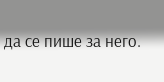да се пише за него.